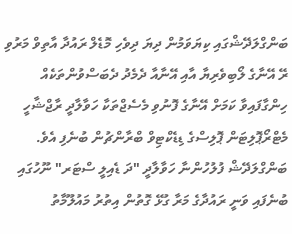ބަންގްލަދޭޝްގައި ކިޔަވަމުން ދިޔަ ދިވެހި މޮޑެލް ރައުދާ އާތިވް މަރުވި ރޭ އޭނާގެ ލޯބިވެރިޔާ އާއި އޭނާއާ ދެމެދު ދެބަސްވުންތަކެއް ހިންގާފައިވާ ކަމަށް އޭނާގެ ފޮނުވި މެސެޖްތަކާ ހަވާލާދީ ރާޖްޝާހީ މެޓްރޯޕޮލިޓަން ޕޮލިސްގެ ޑިޑެކްޓިވް ބްރާންޗުން ބުނެފި އެވެ.
ބަންގްލަދޭޝް ފުލުހުންނާ ހަވާލާދީ "ދަ ޑެއިލީ ސްޓަރ" ނޫހުގައި ބުނެފައި ވަނީ ރައުދާގެ މަރާ ގުޅޭ ގޮތުން އިތުރު މައުލޫމާތު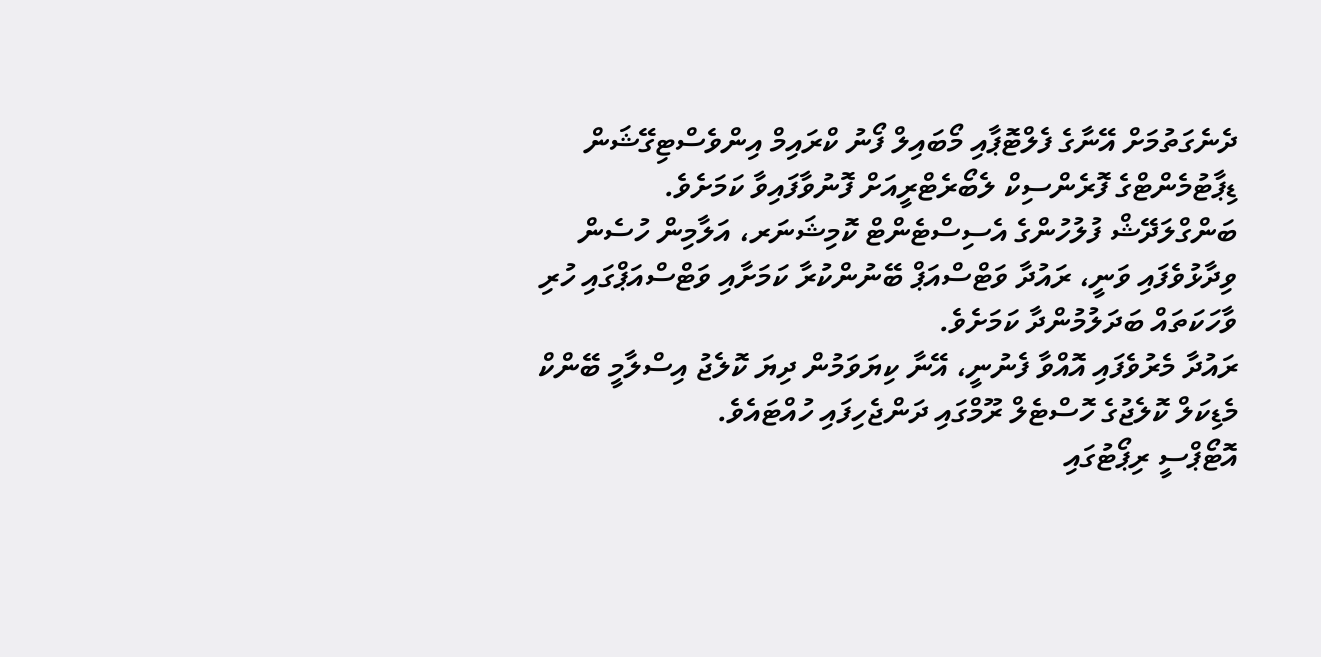ދެނެގަތުމަށް އޭނާގެ ފެލްޓޮޕާއި މޯބައިލް ފޯނު ކްރައިމް އިންވެސްޓިގޭޝަން ޑިޕާޓުމެންޓްގެ ފޮރެންސިކް ލެބޯރެޓްރީއަށް ފޮނުވާފައިވާ ކަމަށެވެ.
ބަންގްލަދޭޝް ފުލުހުންގެ އެސިސްޓެންޓް ކޮމިޝަނަރ، އަލާމިން ހުސެން ވިދާޅުވެފައި ވަނީ، ރައުދާ ވަޓްސްއަޕް ބޭނުންކުރާ ކަމަށާއި ވަޓްސްއަޕްގައި ހުރި ވާހަކަތައް ބަދަލުމުންދާ ކަމަށެވެ.
ރައުދާ މެރުވެފައި އޮއްވާ ފެނުނީ، އޭނާ ކިޔަވަމުން ދިޔަ ކޮލެޖު އިސްލާމީ ބޭންކް މެޑިކަލް ކޮލެޖުގެ ހޮސްޓެލް ރޫމްގައި ދަންޖެހިފައި ހުއްޓައެވެ.
އޮޓޯޕްސީ ރިޕޯޓުގައި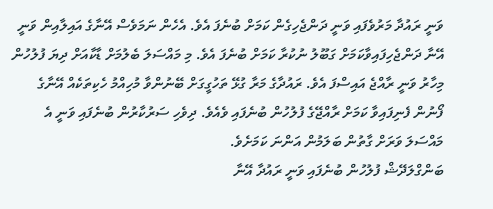ވަނީ ރައުދާ މަރުވެފައި ވަނީ ދަންޖެހިގެން ކަމަށް ބުނެފަ އެވެ. އެހެން ނަމަވެސް އޭނާގެ އައިލާއިން ވަނީ އޭނާ ދަންޖެހިފައިވާކަމަށް ގަބޫލު ނުކުރާ ކަމަށް ބުނެފަ އެވެ. މި މައްސަލަ ބެލުމަށް ޑާކާއަށް ދިޔަ ފުލުހުން މިހާރު ވަނީ ރާއްޖެ އައިސްފަ އެވެ. ރައުދާގެ މަރާ ގުޅޭ ތަހުގީގަށް ބޭނުންވާ މުހިއްމު ހެކިތަކެއް އޭނާގެ ފޯނުން ފެނިފައިވާ ކަމަށް ރާއްޖޭގެ ފުލުހުން ބުނެފައި ވެއެވެ. ދިވެހި ސަރުކާރުން ބުނެފައި ވަނީ އެ މައްސަލަ ވަރަށް ގާތުން ބަލަމުން އަންނަ ކަމަށެވެ.
ބަންގްލަދޭޝް ފުލުހުން ބުނެފައި ވަނީ ރައުދާ އޭނާ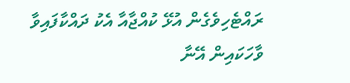ރައްޓެހިވެގެން އުޅޭ ކުއްޖާއާ އެކު ދައްކާފައިވާ ވާހަކައިން އޭނާ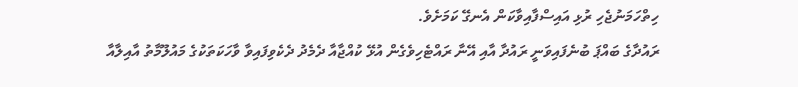ހިތްހަމަނުޖެހި ރުޅި އައިސްފާއިވާކަން އެނގޭ ކަމަށެވެ.
ރައުދާގެ ބައްޕަ ބުނެފައިވަނީ ރައުދާ އާއި އޭނާ ރައްޓެހިވެގެން އުޅޭ ކުއްޖާއާ ދެމެދު ދެކެވިފައިވާ ވާހަކަތަކުގެ މައުލޫމާތު އާއިލާއާ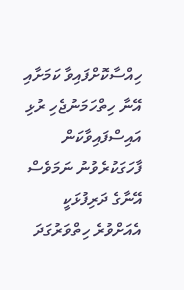ހިއްސާކޮށްފައިވާ ކަމަށާއި އޭނާ ހިތްހަމަނުޖެހި ރުޅި އައިސްފައިވާކަން ފާހަގަކުރެވުނު ނަމަވެސް އޭނާގެ ދަރިފުޅަކީ އެއަށްވުރެ ހިތްވަރުގަދަ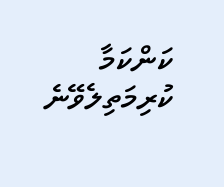ކަންކަމާ ކުރިމަތިލެވޭނެ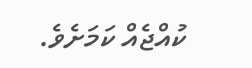ކުއްޖެއް ކަމަށެވެ.